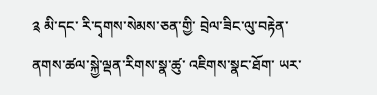༉ མི་དང་ རི་དྭགས་སེམས་ཅན་གྱི་ བྲེལ་ཟིང་ལུ་བརྟེན་ ནགས་ཚལ་སྐྱེ་ལྡན་རིགས་སྣ་ཚུ་ འཇིགས་སྣང་ཐོག་ ཡར་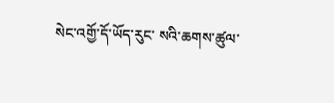སེང་འགྱོ་དོ་ཡོད་རུང་ སའི་ཆགས་ཚུལ་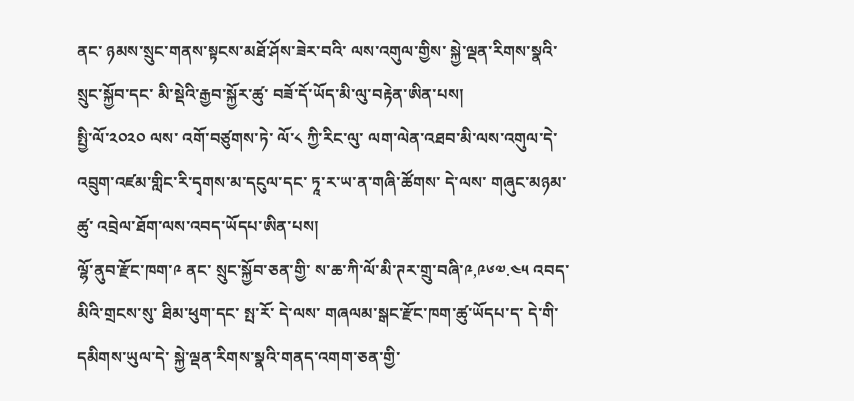ནང་ ཉམས་སྲུང་གནས་སྟངས་མཐོ་ཤོས་ཟེར་བའི་ ལས་འགུལ་གྱིས་ སྐྱེ་ལྡན་རིགས་སྣའི་སྲུང་སྐྱོབ་དང་ མི་སྡེའི་རྒྱབ་སྐྱོར་ཚུ་ བཟོ་དོ་ཡོད་མི་ལུ་བརྟེན་ཨིན་པས།
སྤྱི་ལོ་༢༠༢༠ ལས་ འགོ་བཙུགས་ཏེ་ ལོ་༨ ཀྱི་རིང་ལུ་ ལག་ལེན་འཐབ་མི་ལས་འགུལ་དེ་ འབྲུག་འཛམ་གླིང་རི་དྭགས་མ་དངུལ་དང་ ཏཱ་ར་ཡ་ན་གཞི་ཚོགས་ དེ་ལས་ གཞུང་མཉམ་ཚུ་ འབྲེལ་ཐོག་ལས་འབད་ཡོདཔ་ཨིན་པས།
ལྷོ་ནུབ་རྫོང་ཁག་༩ ནང་ སྲུང་སྐྱོབ་ཅན་གྱི་ ས་ཆ་ཀི་ལོ་མི་ཊར་གྲུ་བཞི་༩,༩༦༧.༤༥ འབད་མིའི་གྲངས་སུ་ ཐིམ་ཕུག་དང་ སྤ་རོ་ དེ་ལས་ གཞལམ་སྒང་རྫོང་ཁག་ཚུ་ཡོདཔ་ད་ དེ་གི་དམིགས་ཡུལ་དེ་ སྐྱེ་ལྡན་རིགས་སྣའི་གནད་འགག་ཅན་གྱི་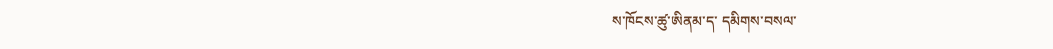ས་ཁོངས་ཚུ་ཨིནམ་ད་ དམིགས་བསལ་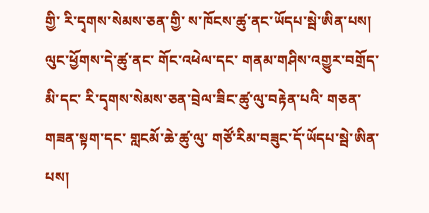གྱི་ རི་དྭགས་སེམས་ཅན་གྱི་ ས་ཁོངས་ཚུ་ནང་ཡོདཔ་སྦེ་ཨིན་པས།
ལུང་ཕྱོགས་དེ་ཚུ་ནང་ གོང་འཕེལ་དང་ གནམ་གཤིས་འགྱུར་བགྲོད་ མི་དང་ རི་དྭགས་སེམས་ཅན་བྲེལ་ཟིང་ཚུ་ལུ་བརྟེན་པའི་ གཅན་གཟན་སྟག་དང་ གླངམོ་ཆེ་ཚུ་ལུ་ གཙོ་རིམ་བཟུང་དོ་ཡོདཔ་སྦེ་ཨིན་པས།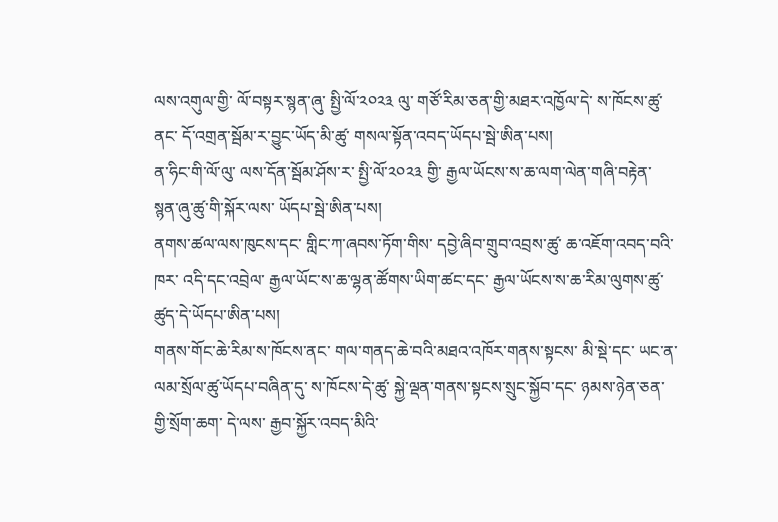ལས་འགུལ་གྱི་ ལོ་བསྟར་སྙན་ཞུ་ སྤྱི་ལོ་༢༠༢༣ ལུ་ གཙོ་རིམ་ཅན་གྱི་མཐར་འཁྱོལ་དེ་ ས་ཁོངས་ཚུ་ནང་ དོ་འགྲན་སྦོམ་ར་བྱུང་ཡོད་མི་ཚུ་ གསལ་སྟོན་འབད་ཡོདཔ་སྦེ་ཨིན་པས།
ན་ཧིང་གི་ལོ་ལུ་ ལས་དོན་སྦོམ་ཤོས་ར་ སྤྱི་ལོ་༢༠༢༣ གྱི་ རྒྱལ་ཡོངས་ས་ཆ་ལག་ལེན་གཞི་བརྟེན་སྙན་ཞུ་ཚུ་གི་སྐོར་ལས་ ཡོདཔ་སྦེ་ཨིན་པས།
ནགས་ཚལ་ལས་ཁུངས་དང་ གླིང་ཀ་ཞབས་ཏོག་གིས་ དབྱེ་ཞིབ་གྲུབ་འབྲས་ཚུ་ ཆ་འཇོག་འབད་བའི་ཁར་ འདི་དང་འབྲེལ་ རྒྱལ་ཡོང་ས་ཆ་ལྷན་ཚོགས་ཡིག་ཚང་དང་ རྒྱལ་ཡོངས་ས་ཆ་རིམ་ལུགས་ཚུ་ ཚུད་དེ་ཡོདཔ་ཨིན་པས།
གནས་གོང་ཆེ་རིམ་ས་ཁོངས་ནང་ གལ་གནད་ཆེ་བའི་མཐའ་འཁོར་གནས་སྟངས་ མི་སྡེ་དང་ ཡང་ན་ ལམ་སྲོལ་ཚུ་ཡོདཔ་བཞིན་དུ་ ས་ཁོངས་དེ་ཚུ་ སྐྱེ་ལྡན་གནས་སྟངས་སྲུང་སྐྱོབ་དང་ ཉམས་ཉེན་ཅན་གྱི་སྲོག་ཆག་ དེ་ལས་ རྒྱབ་སྐྱོར་འབད་མིའི་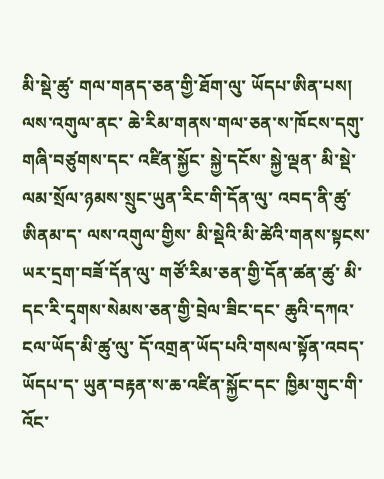མི་སྡེ་ཚུ་ གལ་གནད་ཅན་གྱི་ཐོག་ལུ་ ཡོདཔ་ཨིན་པས།
ལས་འགུལ་ནང་ ཆེ་རིམ་གནས་གལ་ཅན་ས་ཁོངས་དགུ་ གཞི་བཙུགས་དང་ འཛིན་སྐྱོང་ སྐྱེ་དངོས་ སྐྱེ་ལྡན་ མི་སྡེ་ ལམ་སྲོལ་ཉམས་སྲུང་ཡུན་རིང་གི་དོན་ལུ་ འབད་ནི་ཚུ་ཨིནམ་ད་ ལས་འགུལ་གྱིས་ མི་སྡེའི་མི་ཚེའི་གནས་སྟངས་ ཡར་དྲག་བཟོ་དོན་ལུ་ གཙོ་རིམ་ཅན་གྱི་དོན་ཚན་ཚུ་ མི་དང་རི་དྭགས་སེམས་ཅན་གྱི་བྲེལ་ཟིང་དང་ ཆུའི་དཀའ་ངལ་ཡོད་མི་ཚུ་ལུ་ དོ་འགྲན་ཡོད་པའི་གསལ་སྟོན་འབད་ཡོདཔ་ད་ ཡུན་བརྟན་ས་ཆ་འཛིན་སྐྱོང་དང་ ཁྱིམ་གུང་གི་འོང་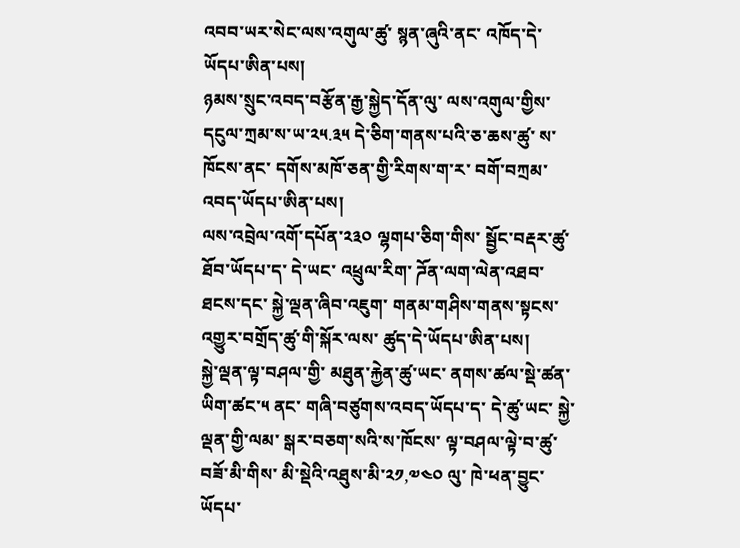འབབ་ཡར་སེང་ལས་འགུལ་ཚུ་ སྙན་ཞུའི་ནང་ འཁོད་དེ་ཡོདཔ་ཨིན་པས།
ཉམས་སྲུང་འབད་བརྩོན་རྒྱ་སྐྱེད་དོན་ལུ་ ལས་འགུལ་གྱིས་ དངུལ་ཀྲམ་ས་ཡ་༢༥.༣༥ དེ་ཅིག་གནས་པའི་ཅ་ཆས་ཚུ་ ས་ཁོངས་ནང་ དགོས་མཁོ་ཅན་གྱི་རིགས་ག་ར་ བགོ་བཀྲམ་འབད་ཡོདཔ་ཨིན་པས།
ལས་འབྲེལ་འགོ་དཔོན་༢༣༠ ལྷགཔ་ཅིག་གིས་ སྦྱོང་བརྡར་ཚུ་ཐོབ་ཡོདཔ་ད་ དེ་ཡང་ འཕྲུལ་རིག་ ཌོན་ལག་ལེན་འཐབ་ཐངས་དང་ སྐྱེ་ལྡན་ཞིབ་འཇུག་ གནམ་གཤིས་གནས་སྟངས་འགྱུར་བགྲོད་ཚུ་གི་སྐོར་ལས་ ཚུད་དེ་ཡོདཔ་ཨིན་པས།
སྐྱེ་ལྡན་ལྟ་བཤལ་གྱི་ མཐུན་རྐྱེན་ཚུ་ཡང་ ནགས་ཚལ་སྡེ་ཚན་ཡིག་ཚང་༥ ནང་ གཞི་བཙུགས་འབད་ཡོདཔ་ད་ དེ་ཚུ་ཡང་ སྐྱེ་ལྡན་གྱི་ལམ་ སྒར་བཅག་སའི་ས་ཁོངས་ ལྟ་བཤལ་ལྟེ་བ་ཚུ་བཟོ་མི་གིས་ མི་སྡེའི་འཐུས་མི་༢༡,༧༤༠ ལུ་ ཁེ་ཕན་བྱུང་ཡོདཔ་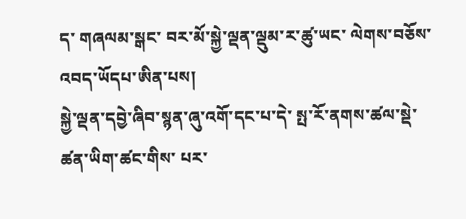ད་ གཞལམ་སྒང་ བར་མོ་སྐྱེ་ལྡན་ལྡུམ་ར་ཚུ་ཡང་ ལེགས་བཅོས་འབད་ཡོདཔ་ཨིན་པས།
སྐྱེ་ལྡན་དབྱེ་ཞིབ་སྙན་ཞུ་འགོ་དང་པ་དེ་ སྤ་རོ་ནགས་ཚལ་སྡེ་ཚན་ཡིག་ཚང་གིས་ པར་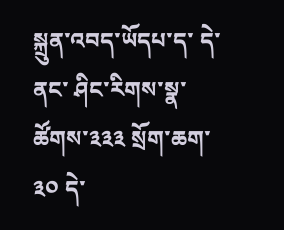སྐྲུན་འབད་ཡོདཔ་ད་ དེ་ནང་ ཤིང་རིགས་སྣ་ཚོགས་༣༣༣ སྲོག་ཆག་༣༠ དེ་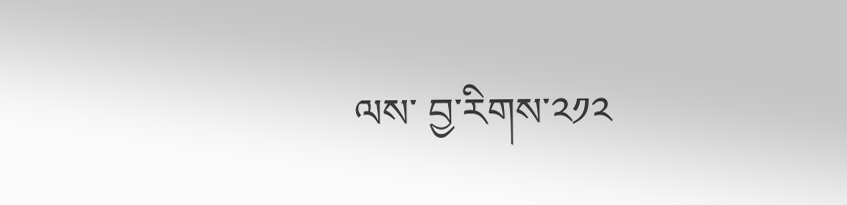ལས་ བྱ་རིགས་༢༡༢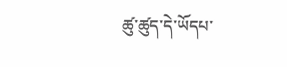ཚུ་ཚུད་དེ་ཡོདཔ་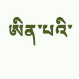ཨིན་པའི་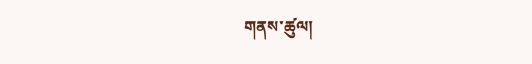གནས་ཚུལ།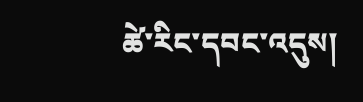ཚེ་རིང་དབང་འདུས།